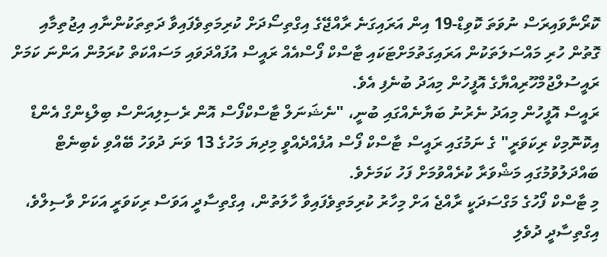ކޮރޯނާވައިރަސް ނުވަތަ ކޮވިޑް-19 އިން އަރައިގަނެ ރާއްޖޭގެ އިގްތިސޯދަށް ކުރިމަތިވެފައިވާ ދަތިތަކުންނާއި އިޖުތިމާއި ގޮތުން ހުރި މައްސަލަތަކުން އަރައިގަތުމަށްޓަކައި ޓާސްކް ފޯސްއެއް ރައީސް އުފައްދަވައި މަސައްކަތް ކުރަމުން އަންނަ ކަމަށް ރައީސުލްޖުމްހޫރިއްޔާގެ އޮފީހުން މިއަދު ބުނެފި އެވެ.
ރައީސް އޮފީހުން މިއަދު ނެރުނު ބަޔާނެއްގައި ބުނީ، "ނެޝަނަލް ޓާސްކްފޯސް އޮން ރެސިލިއަންސް ބިލްޑިންގް އެންޑް އިކޮނޮމިކް ރިކަވަރީ" ގެ ނަމުގައި ރައީސް ޓާސްކް ފޯސް އުފެއްދެއްވީ މިދިޔަ މަހުގެ 13 ވަނަ ދުވަހު ބޭއްވި ކެބިނެޓް ބައްދަލުވުމުގައި މަޝްވަރާ ކުރެއްވުމަށް ފަހު ކަމަށެވެ.
މި ޓާސްކް ފޯހުގެ މަގްސަދަކީ ރާއްޖެ އަށް މިހާރު ކުރިމަތިވެފައިވާ ހާލަތުން، އިގްތިސާދީ އަވަސް ރިކަވަރީ އަކަށް ވާސިލްވެ، އިގްތިސާދީ ދުވެލި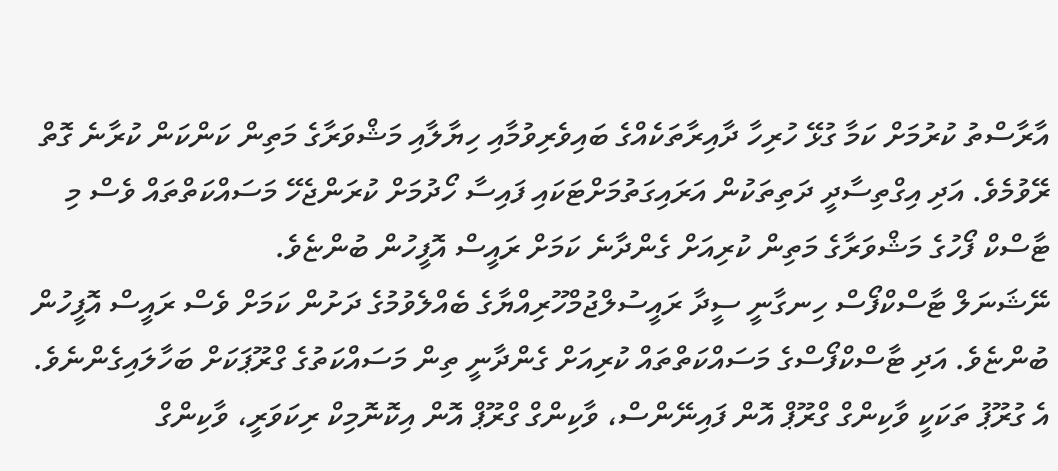އާރާސްތު ކުރުމަށް ކަމާ ގުޅޭ ހުރިހާ ދާއިރާތަކެއްގެ ބައިވެރިވުމާއި ހިޔާލާއި މަޝްވަރާގެ މަތިން ކަންކަން ކުރާނެ ގޮތް ރޭވުމެވެ. އަދި އިގްތިސާދީ ދަތިތަކުން އަރައިގަތުމަށްޓަކައި ފައިސާ ހޯދުމަށް ކުރަންޖެހޭ މަސައްކަތްތައް ވެސް މި ޓާސްކް ފޯހުގެ މަޝްވަރާގެ މަތިން ކުރިއަށް ގެންދާނެ ކަމަށް ރައީސް އޮފީހުން ބުންޏެވެ.
ނޭޝަނަލް ޓާސްކްފޯސް ހިނގާނީ ސީދާ ރައީސުލްޖުމްހޫރިއްޔާގެ ބެއްލެވުމުގެ ދަށުން ކަމަށް ވެސް ރައީސް އޮފީހުން ބުންޏެވެ. އަދި ޓާސްކްފޯސްގެ މަސައްކަތްތައް ކުރިއަށް ގެންދާނީ ތިން މަސައްކަތުގެ ގްރޫޕަކަށް ބަހާލައިގެންނެވެ.
އެ ގުރޫޕު ތަކަކީ ވާކިންގް ގްރޫޕް އޮން ފައިނޭންސް، ވާކިންގް ގްރޫޕް އޮން އިކޮނޮމިކް ރިކަވަރީ، ވާކިންގް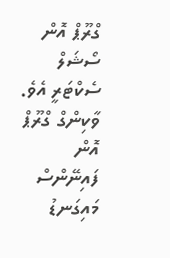ގްރޫޕް އޮން ސޯޝަލް ސެކްޓަރީ އެވެ.
ވާކިންގް ގްރޫޕް އޮން ފައިނޭންސް މައިގަނޑު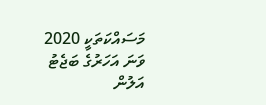މަސައްކަތަކީ 2020 ވަނަ އަހަރުގެ ބަޖެޓު އަލުން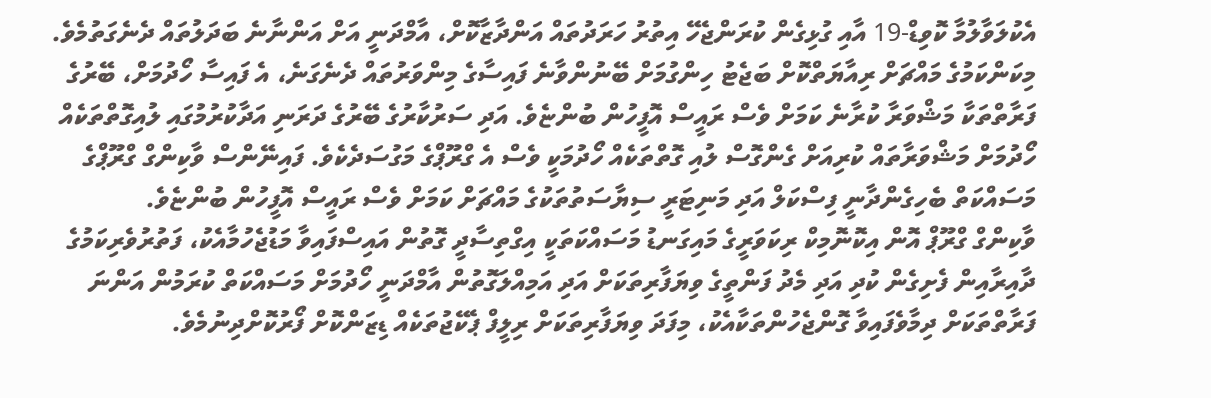އެކުލަވާލުމާ ކޮވިޑް-19 އާއި ގުޅިގެން ކުރަންޖެހޭ އިތުރު ހަރަދުތައް އަންދާޒާކޮށް، އާމްދަނީ އަށް އަންނާނެ ބަދަލުތައް ދެނެގަތުމެވެ. މިކަންކަމުގެ މައްޗަށް ރިއާޔަތްކޮށް ބަޖެޓު ހިންގުމަށް ބޭނުންވާނެ ފައިސާގެ މިންވަރުތައް ދެނެގަނެ، އެ ފައިސާ ހޯދުމަށް، ބޭރުގެ ފަރާތްތަކާ މަޝްވަރާ ކުރާނެ ކަމަށް ވެސް ރައީސް އޮފީހުން ބުންޏެވެ. އަދި ސަރުކާރުގެ ބޭރުގެ ދަރަނި އަދާކުރުމުގައި ލުއިގޮތްތަކެއް ހޯދުމަށް މަޝްވަރާތައް ކުރިއަށް ގެންގޮސް ލުއި ގޮތްތަކެއް ހޯދުމަކީ ވެސް އެ ގްރޫޕްގެ މަގުސަދެކެވެ. ފައިނޭންސް ވާކިންގް ގްރޫޕްގެ މަސައްކަތް ބެހިގެންދާނީ ފިސްކަލް އަދި މަނިޓަރީ ސިޔާސަތުތަކުގެ މައްޗަށް ކަމަށް ވެސް ރައީސް އޮފީހުން ބުންޏެވެ.
ވާކިންގް ގްރޫޕް އޮން އިކޮނޮމިކް ރިކަވަރީގެ މައިގަނޑު މަސައްކަތަކީ އިގްތިސާދީ ގޮތުން އައިސްފައިވާ މަޑުޖެހުމާއެކު، ފަތުރުވެރިކަމުގެ ދާއިރާއިން ފެށިގެން ކުދި އަދި މެދު ފަންތީގެ ވިޔަފާރިތަކަށް އަދި އަމިއްލަގޮތުން އާމްދަނީ ހޯދުމަށް މަސައްކަތް ކުރަމުން އަންނަ ފަރާތްތަކަށް ދިމާވެފައިވާ ގޮންޖެހުންތަކާއެކު، މިފަދަ ވިޔަފާރިތަކަށް ރިލީފް ޕެކޭޖުތަކެއް ޑިޒަންކޮށް ފޯރުކޮށްދިނުމެވެ.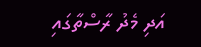އަދި މެދު ރާސްތާގައި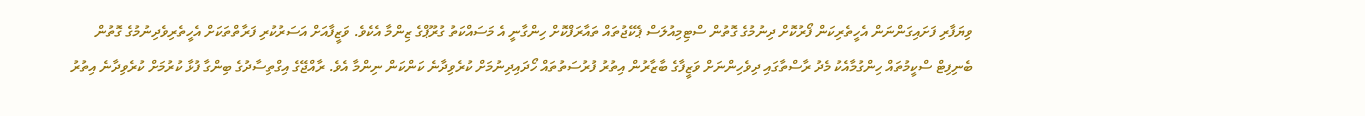ވިޔަފާރި ފަށައިގަންނަން އެހީތެރިކަން ފޯރުކޮށް ދިނުމުގެ ގޮތުން ސްޓިމިއުލަސް ޕެކޭޖުތައް ތައާރަފްކޮށް ހިންގާނީ އެ މަސައްކަތު ގުރޫޕްގެ ޒިންމާ އެކެވެ. ވަޒީފާއަށް އަސަރުކުރި ފަރާތްތަކަށް އެހީތެރިވެދިނުމުގެ ގޮތުން ބެނިފިޓް ސްކީމުތައް ހިންގުމާއެކު މެދު ރާސްތާގައި ދިވެހިންނަށް ވަޒީފާގެ ބާޒާރުން އިތުރު ފުރުސަތުތައް ހޯދައިދިނުމަށް ކުރެވިދާނެ ކަންކަން ނިންމާ އެވެ. ރާއްޖޭގެ އިގްތިސާދުގެ ބިންގާ ފުޅާ ކުރުމަށް ކުރެވިދާނެ އިތުރު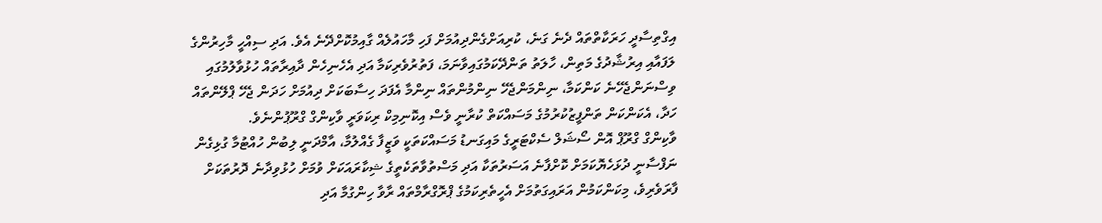އިގްތިސާދީ ހަރަކާތްތައް ދެނެ ގަނެ، ކުރިއަށްގެންދިއުމަށް ފަހި މާހައުލެއް ގާއިމުކޮށްދޭނެ އެވެ. އަދި ސިއްހީ މާހިރުންގެ ލަފައާއި އިރުޝާދުގެ މަތިން، ހާލަތު ތަންދޭކަމުގައިވާނަމަ، ފަތުރުވެރިކަމާ އަދި އެހެނިހެން ދާއިރާތައް ހުޅުވާލުމުގައި ވިސްނަންޖެހޭނެ ކަންކަމާ، ނިންމަންޖެހޭ ނިންމުންތައް ނިންމާ އެފަދަ ހިސާބަކަށް ދިއުމަށް ހަދަން ޖެހޭ ޕްލޭންތައް ހަދާ، އެކަންކަން ތަންފީޒުކުރުމުގެ މަސައްކަތް ކުރާނީ ވެސް އިކޮނިމިކް ރިކަވަރީ ވާކިންގް ގްރޫޕުންނެވެ.
ވާކިންގް ގްރޫޕް އޮން ސޯޝަލް ސެކްޓަރީގެ މައިގަނޑު މަސައްކަތަކީ ވަޒީފާ ގެއްލުމާ، އާމްދަނީ ލިބުން ހުއްޓުމާ ގުޅިގެން ނަފްސާނީ ދުޅަހެޔޮކަމަށް ކޮށްފާނެ އަސަރުތަކާ އަދި މަސްތުވާތަކެތީގެ ޝިކާރައަކަށް ވުމަށް ހުޅުވިދާނެ ދޮރުތަކަށް ފާރަވެރިވެ، މިކަންކަމުން އަރައިގަތުމަށް އެހީތެރިކަމުގެ ޕްރޮގްރާމްތައް ރާވާ ހިންގުމާ އަދި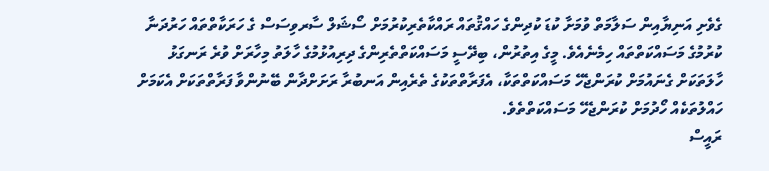ގެވެށި އަނިޔާއިން ސަލާމަތް ވުމަށާ ކުޑަ ކުދިންގެ ހައްޤުތައް ރައްކާތެރިކުރުމަށް ސޯޝަލް ސާރވިސަސް ގެ ހަރަކާތްތައް ހަރުދަނާ ކުރުމުގެ މަސައްކަތްތައް ހިމެނެއެވެ. މީގެ އިތުރުން، ބިދޭސީ މަސައްކަތްތެރިންގެ ދިރިއުޅުމުގެ ހާލަތު މިހާރަށް ވުރެ ރަނގަޅު ހާލަތަކަށް ގެނައުމަށް ކުރަންޖެހޭ މަސައްކަތްތަކާ، އެފަރާތްތަކުގެ ތެރެއިން އަނބުރާ ރަށަށްދާން ބޭނުންވާ ފަރާތްތަކަށް އެކަމަށް ހައްލުތަކެއް ހޯދުމަށް ކުރަންޖެހޭ މަސައްކަތްތެވެ.
ރައީސް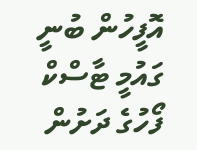އޮފީހުން ބުނީ ގައުމީ ޓާސްކް ފޯހުގެ ދަށުން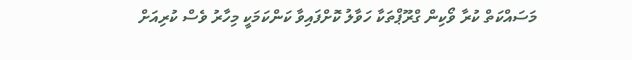މަސައްކަތް ކުރާ ވޯކިން ގްރޫޕްތަކާ ހަވާލު ކޮށްފައިވާ ކަންކަމަކީ މިހާރު ވެސް ކުރިއަށް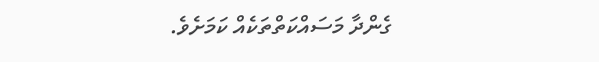ގެންދާ މަސައްކަތްތަކެއް ކަމަށެވެ.